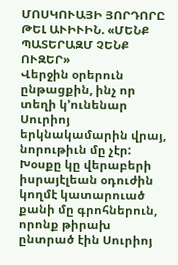ՄՈՍԿՈՒԱՅԻ ՅՈՐԴՈՐԸ ԹԵԼ ԱՒԻՒԻՆ. «ՄԵՆՔ ՊԱՏԵՐԱԶՄ ՉԵՆՔ ՈՒԶԵՐ»
Վերջին օրերուն ընթացքին, ինչ որ տեղի կ՚ունենար Սուրիոյ երկնակամարին վրայ, նորութիւն մը չէր: Խօսքը կը վերաբերի իսրայէլեան օդուժին կողմէ կատարուած քանի մը գրոհներուն, որոնք թիրախ ընտրած էին Սուրիոյ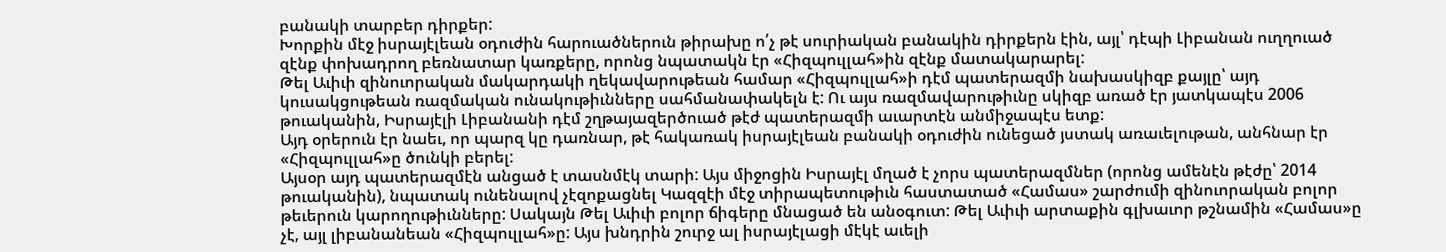բանակի տարբեր դիրքեր:
Խորքին մէջ իսրայէլեան օդուժին հարուածներուն թիրախը ո՛չ թէ սուրիական բանակին դիրքերն էին, այլ՝ դէպի Լիբանան ուղղուած զէնք փոխադրող բեռնատար կառքերը, որոնց նպատակն էր «Հիզպուլլահ»ին զէնք մատակարարել:
Թել Աւիւի զինուորական մակարդակի ղեկավարութեան համար «Հիզպուլլահ»ի դէմ պատերազմի նախասկիզբ քայլը՝ այդ կուսակցութեան ռազմական ունակութիւնները սահմանափակելն է: Ու այս ռազմավարութիւնը սկիզբ առած էր յատկապէս 2006 թուականին, Իսրայէլի Լիբանանի դէմ շղթայազերծուած թէժ պատերազմի աւարտէն անմիջապէս ետք:
Այդ օրերուն էր նաեւ, որ պարզ կը դառնար, թէ հակառակ իսրայէլեան բանակի օդուժին ունեցած յստակ առաւելութան, անհնար էր «Հիզպուլլահ»ը ծունկի բերել:
Այսօր այդ պատերազմէն անցած է տասնմէկ տարի: Այս միջոցին Իսրայէլ մղած է չորս պատերազմներ (որոնց ամենէն թէժը՝ 2014 թուականին), նպատակ ունենալով չէզոքացնել Կազզէի մէջ տիրապետութիւն հաստատած «Համաս» շարժումի զինուորական բոլոր թեւերուն կարողութիւնները: Սակայն Թել Աւիւի բոլոր ճիգերը մնացած են անօգուտ: Թել Աւիւի արտաքին գլխաւոր թշնամին «Համաս»ը չէ, այլ լիբանանեան «Հիզպուլլահ»ը: Այս խնդրին շուրջ ալ իսրայէլացի մէկէ աւելի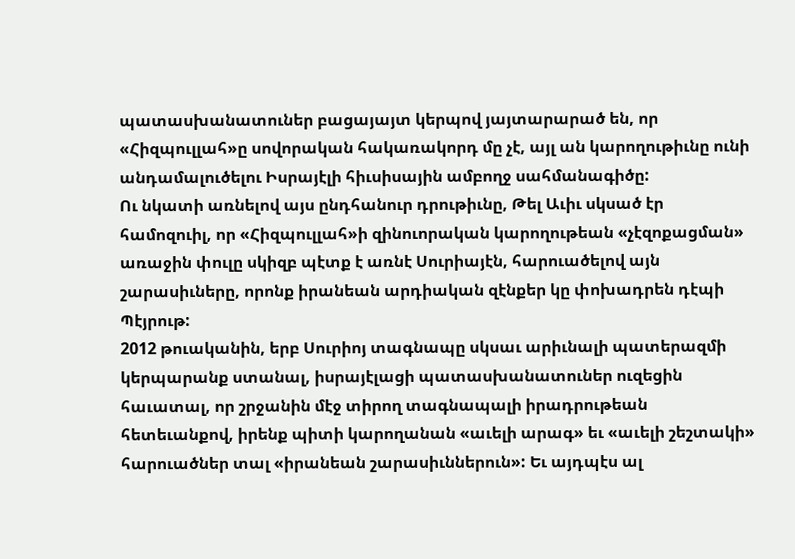պատասխանատուներ բացայայտ կերպով յայտարարած են, որ «Հիզպուլլահ»ը սովորական հակառակորդ մը չէ, այլ ան կարողութիւնը ունի անդամալուծելու Իսրայէլի հիւսիսային ամբողջ սահմանագիծը:
Ու նկատի առնելով այս ընդհանուր դրութիւնը, Թել Աւիւ սկսած էր համոզուիլ, որ «Հիզպուլլահ»ի զինուորական կարողութեան «չէզոքացման» առաջին փուլը սկիզբ պէտք է առնէ Սուրիայէն, հարուածելով այն շարասիւները, որոնք իրանեան արդիական զէնքեր կը փոխադրեն դէպի Պէյրութ:
2012 թուականին, երբ Սուրիոյ տագնապը սկսաւ արիւնալի պատերազմի կերպարանք ստանալ, իսրայէլացի պատասխանատուներ ուզեցին հաւատալ, որ շրջանին մէջ տիրող տագնապալի իրադրութեան հետեւանքով, իրենք պիտի կարողանան «աւելի արագ» եւ «աւելի շեշտակի» հարուածներ տալ «իրանեան շարասիւններուն»: Եւ այդպէս ալ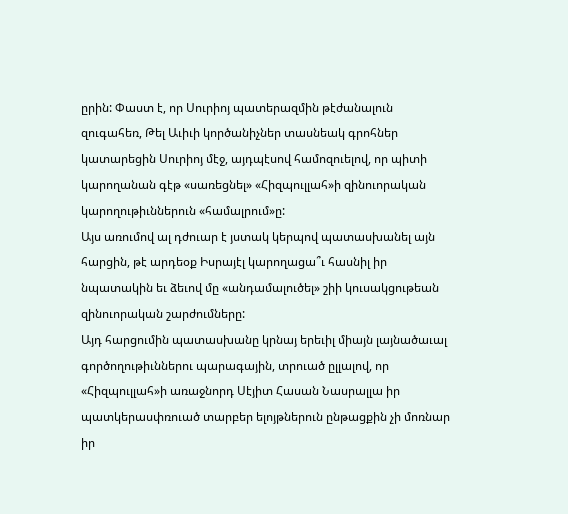ըրին: Փաստ է, որ Սուրիոյ պատերազմին թէժանալուն զուգահեռ, Թել Աւիւի կործանիչներ տասնեակ գրոհներ կատարեցին Սուրիոյ մէջ, այդպէսով համոզուելով, որ պիտի կարողանան գէթ «սառեցնել» «Հիզպուլլահ»ի զինուորական կարողութիւններուն «համալրում»ը:
Այս առումով ալ դժուար է յստակ կերպով պատասխանել այն հարցին, թէ արդեօք Իսրայէլ կարողացա՞ւ հասնիլ իր նպատակին եւ ձեւով մը «անդամալուծել» շիի կուսակցութեան զինուորական շարժումները:
Այդ հարցումին պատասխանը կրնայ երեւիլ միայն լայնածաւալ գործողութիւններու պարագային, տրուած ըլլալով, որ «Հիզպուլլահ»ի առաջնորդ Սէյիտ Հասան Նասրալլա իր պատկերասփռուած տարբեր ելոյթներուն ընթացքին չի մոռնար իր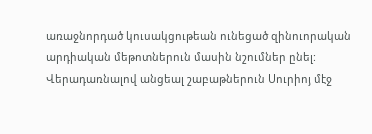առաջնորդած կուսակցութեան ունեցած զինուորական արդիական մեթոտներուն մասին նշումներ ընել:
Վերադառնալով անցեալ շաբաթներուն Սուրիոյ մէջ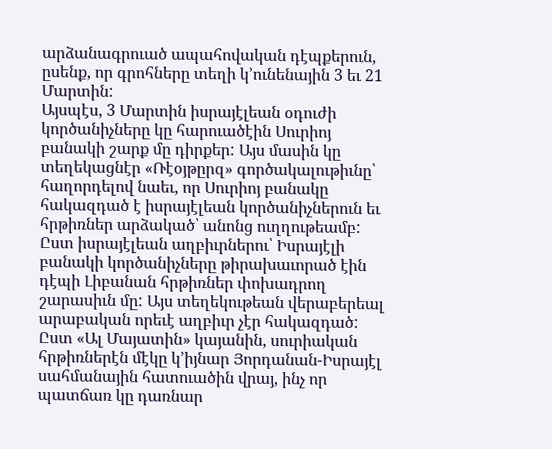արձանագրուած ապահովական դէպքերուն, ըսենք, որ գրոհները տեղի կ՚ունենային 3 եւ 21 Մարտին:
Այսպէս, 3 Մարտին իսրայէլեան օդուժի կործանիչները կը հարուածէին Սուրիոյ բանակի շարք մը դիրքեր: Այս մասին կը տեղեկացնէր «Ռէօյթըրզ» գործակալութիւնը՝ հաղորդելով նաեւ, որ Սուրիոյ բանակը հակազդած է իսրայէլեան կործանիչներուն եւ հրթիռներ արձակած՝ անոնց ուղղութեամբ: Ըստ իսրայէլեան աղբիւրներու՝ Իսրայէլի բանակի կործանիչները թիրախաւորած էին դէպի Լիբանան հրթիռներ փոխադրող շարասիւն մը: Այս տեղեկութեան վերաբերեալ արաբական որեւէ աղբիւր չէր հակազդած: Ըստ «Ալ Մայատին» կայանին, սուրիական հրթիռներէն մէկը կ՚իյնար Յորդանան-Իսրայէլ սահմանային հատուածին վրայ, ինչ որ պատճառ կը դառնար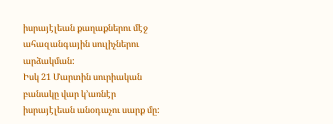իսրայէլեան քաղաքներու մէջ ահազանգային սուլիչներու արձակման:
Իսկ 21 Մարտին սուրիական բանակը վար կ՚առնէր իսրայէլեան անօդաչու սարք մը: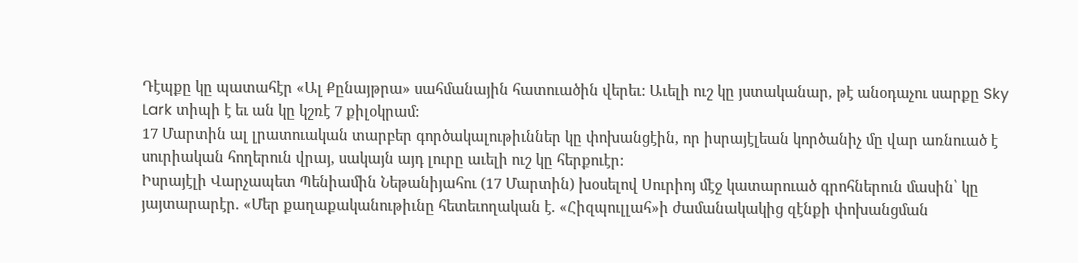Դէպքը կը պատահէր «Ալ Քընայթրա» սահմանային հատուածին վերեւ: Աւելի ուշ կը յստականար, թէ անօդաչու սարքը Sky Lark տիպի է եւ ան կը կշռէ 7 քիլօկրամ:
17 Մարտին ալ լրատուական տարբեր գործակալութիւններ կը փոխանցէին, որ իսրայէլեան կործանիչ մը վար առնուած է սուրիական հողերուն վրայ, սակայն այդ լուրը աւելի ուշ կը հերքուէր:
Իսրայէլի Վարչապետ Պենիամին Նեթանիյահու (17 Մարտին) խօսելով Սուրիոյ մէջ կատարուած գրոհներուն մասին՝ կը յայտարարէր. «Մեր քաղաքականութիւնը հետեւողական է. «Հիզպուլլահ»ի ժամանակակից զէնքի փոխանցման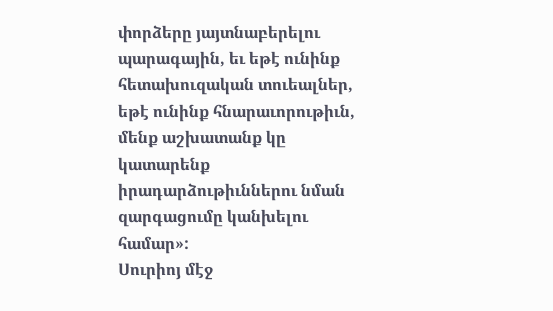փորձերը յայտնաբերելու պարագային, եւ եթէ ունինք հետախուզական տուեալներ, եթէ ունինք հնարաւորութիւն, մենք աշխատանք կը կատարենք իրադարձութիւններու նման զարգացումը կանխելու համար»:
Սուրիոյ մէջ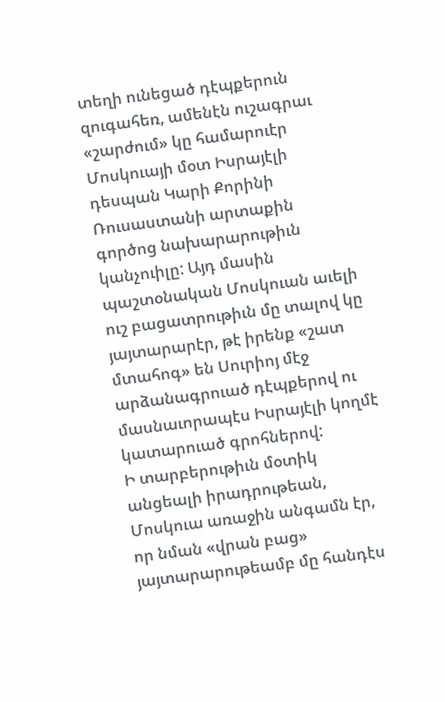տեղի ունեցած դէպքերուն զուգահեռ, ամենէն ուշագրաւ «շարժում» կը համարուէր Մոսկուայի մօտ Իսրայէլի դեսպան Կարի Քորինի Ռուսաստանի արտաքին գործոց նախարարութիւն կանչուիլը: Այդ մասին պաշտօնական Մոսկուան աւելի ուշ բացատրութիւն մը տալով կը յայտարարէր, թէ իրենք «շատ մտահոգ» են Սուրիոյ մէջ արձանագրուած դէպքերով ու մասնաւորապէս Իսրայէլի կողմէ կատարուած գրոհներով:
Ի տարբերութիւն մօտիկ անցեալի իրադրութեան, Մոսկուա առաջին անգամն էր, որ նման «վրան բաց» յայտարարութեամբ մը հանդէս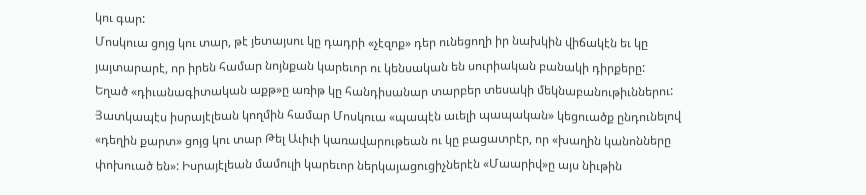կու գար:
Մոսկուա ցոյց կու տար, թէ յետայսու կը դադրի «չէզոք» դեր ունեցողի իր նախկին վիճակէն եւ կը յայտարարէ, որ իրեն համար նոյնքան կարեւոր ու կենսական են սուրիական բանակի դիրքերը:
Եղած «դիւանագիտական աքթ»ը առիթ կը հանդիսանար տարբեր տեսակի մեկնաբանութիւններու: Յատկապէս իսրայէլեան կողմին համար Մոսկուա «պապէն աւելի պապական» կեցուածք ընդունելով «դեղին քարտ» ցոյց կու տար Թել Աւիւի կառավարութեան ու կը բացատրէր, որ «խաղին կանոնները փոխուած են»: Իսրայէլեան մամուլի կարեւոր ներկայացուցիչներէն «Մաարիվ»ը այս նիւթին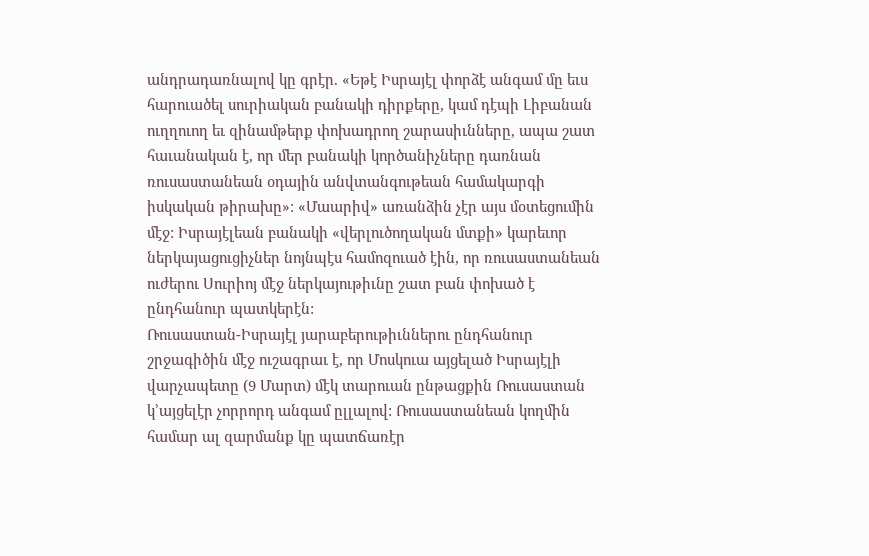անդրադառնալով կը գրէր. «Եթէ Իսրայէլ փորձէ անգամ մը եւս հարուածել սուրիական բանակի դիրքերը, կամ դէպի Լիբանան ուղղուող եւ զինամթերք փոխադրող շարասիւնները, ապա շատ հաւանական է, որ մեր բանակի կործանիչները դառնան ռուսաստանեան օդային անվտանգութեան համակարգի իսկական թիրախը»: «Մաարիվ» առանձին չէր այս մօտեցումին մէջ: Իսրայէլեան բանակի «վերլուծողական մտքի» կարեւոր ներկայացուցիչներ նոյնպէս համոզուած էին, որ ռուսաստանեան ուժերու Սուրիոյ մէջ ներկայութիւնը շատ բան փոխած է ընդհանուր պատկերէն:
Ռուսաստան-Իսրայէլ յարաբերութիւններու ընդհանուր շրջագիծին մէջ ուշագրաւ է, որ Մոսկուա այցելած Իսրայէլի վարչապետը (9 Մարտ) մէկ տարուան ընթացքին Ռուսաստան կ՚այցելէր չորրորդ անգամ ըլլալով: Ռուսաստանեան կողմին համար ալ զարմանք կը պատճառէր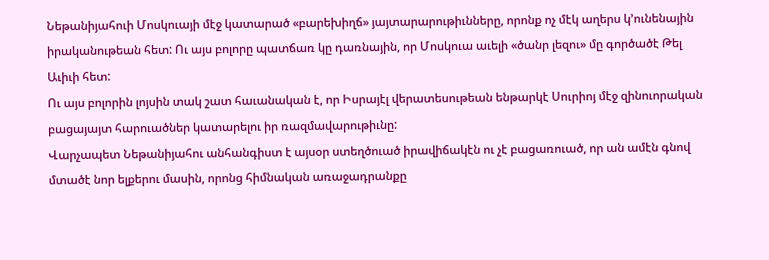Նեթանիյահուի Մոսկուայի մէջ կատարած «բարեխիղճ» յայտարարութիւնները, որոնք ոչ մէկ աղերս կ՚ունենային իրականութեան հետ: Ու այս բոլորը պատճառ կը դառնային, որ Մոսկուա աւելի «ծանր լեզու» մը գործածէ Թել Աւիւի հետ:
Ու այս բոլորին լոյսին տակ շատ հաւանական է, որ Իսրայէլ վերատեսութեան ենթարկէ Սուրիոյ մէջ զինուորական բացայայտ հարուածներ կատարելու իր ռազմավարութիւնը:
Վարչապետ Նեթանիյահու անհանգիստ է այսօր ստեղծուած իրավիճակէն ու չէ բացառուած, որ ան ամէն գնով մտածէ նոր ելքերու մասին, որոնց հիմնական առաջադրանքը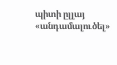պիտի ըլլայ «անդամալուծել»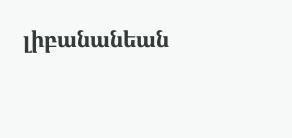լիբանանեան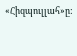«Հիզպուլլահ»ը: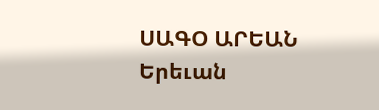ՍԱԳՕ ԱՐԵԱՆ
Երեւան